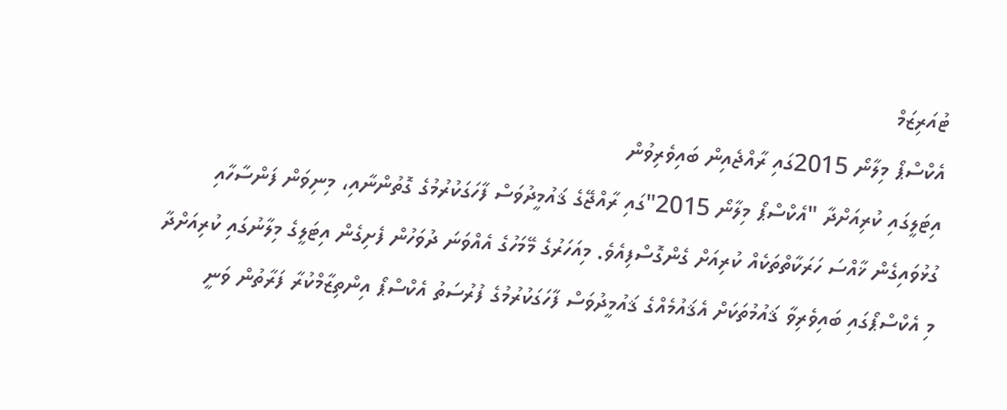ޓުއަރިޒަމް
އެކްސްޕޯ މިލާނޯ 2015ގައި ރާއްޖެއިން ބައިވެރިވުން
އިޓަލީގައި ކުރިއަށްދާ "އެކްސްޕޯ މިލާނޯ 2015"ގައި ރާއްޖޭގެ ޤައުމީދުވަސް ފާހަގަކުރުމުގެ ގޮތުންނާއި، މިނިވަން ފަންސާހާއި ގުޅުވައިގެން ޚާއްސަ ހަރަކާތްތަކެއް ކުރިއަށް ގެންގޮސްފިއެވެ. މިއަހަރުގެ މޭމަހުގެ އެއްވަނަ ދުވަހުން ފެށިގެން އިޓަލީގެ މިލާނުގައި ކުރިއަށްދާ މި އެކްސްޕޯގައި ބައިވެރިވާ ޤައުމުތަކަށް އެޤައުމެއްގެ ޤައުމީދުވަސް ފާހަގަކުރުމުގެ ފުރުސަތު އެކްސްޕޯ އިންތިޒާމްކުރާ ފަރާތުން ވަނީ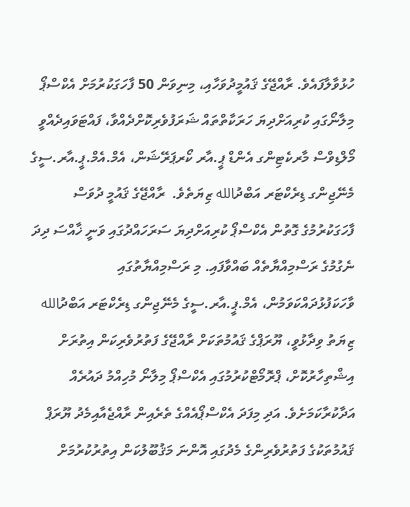ހުޅުވާލާފައެވެ. ރާއްޖޭގެ ޤައުމީދުވަހާއި، މިނިވަން 50 ފާހަގަކުރުމަށް އެކްސްޕޯ މިލާނޯގައި ކުރިއަށްދިޔަ ހަރަކާތްތައް ޝަރަފުވެރިކޮށްދެއްވާ، ފައްޓަވައިދެއްވީ މޯލްޑިވްސް މާރކެޓިންގ އެންޑް ޕީ.އާރ ކޯރޕަރޭޝަން، އެމް.އެމް.ޕީ.އާރ.ސީގެ މެނޭޖިންގ ޑިރެކްޓަރ އަބްދުالله ޒިޔަތެވެ.  ރާއްޖޭގެ ޤައުމީ ދުވަސް ފާހަގަކުރުމުގެ ގޮތުން އެކްސްޕޯ ކުރިއަށްދިޔަ ސަރަހައްދުގައި ވަނީ ޚާއްސަ ދިދަ ނެގުމުގެ ރަސްމިއްޔާތެއް ބައްވާފައި. މި ރަސްމިއްޔާތުގައި ވާހަކަފުޅުދައްކަވަމުން، އެމް.ޕީ.އާރ.ސީގެ މެނޭޖިންގ ޑިރެކްޓަރ އަބްދުالله ޒިޔަތު ވިދާޅުވީ، ޔޫރަޕްގެ ޤައުމުތަކަށް ރާއްޖޭގެ ފަތުރުވެރިކަން އިތުރަށް އިޝްތިހާރުކޮށް، ޕްރޮމޯޓްކުރުމުގައި އެކްސްޕޯ މިލާނޯ މުހިއްމު ދައުރެއް އަދާކުރާކަމަށެވެ. އަދި މިފަދަ އެކްސްޕޯއެއްގެ ތެރެއިން ރާއްޖެއާއިމެދު ޔޫރަޕް ޤައުމުތަކުގެ ފަތުރުވެރިންގެ މެދުގައި އޮންނަ މަޤުބޫލުކަން އިތުރުކުރުމަށް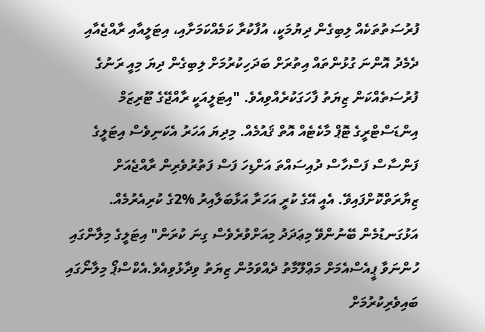ފުރުސަތުތަކެއް ލިބިގެން ދިޔުމަކީ، އުފާކުރާ ކަމެއްކަމަށާއި، އިޓަލީއާއި ރާއްޖެއާއި ދެމެދު އޮންނަ ގުޅުންތައް އިތުރަށް ބަދަހިކުރުމަށް ލިބިގެން ދިޔަ މިއީ ރަނުގެ ފުރުސަތެއްކަން ޒިޔަތު ފާހަގަކުރެއްވިއެވެ. "އިޓަލީއަކީ ރާއްޖޭގެ ޓޫރިޒަމް އިންޑަސްޓްރީގެ ޓޮޕް މާކެޓެއް އޮތް ޤައުމެއް. މިދިޔަ އަހަރު އެކަނިވެސް އިޓަލީގެ ފަންސާސް ފަސްހާސް ދުއިސައްތަ އަށްޑިހަ ފަސް ފަތުރުވެރިން ރާއްޖެއަށް ޒިޔާރަތްކޮށްފައިވޭ. އެއީ އޭގެ ކުރީ އަހަރާ އަޅާބަލާއިރު %2ގެ ކުރިއެރުމެއް. އަޅުގަނޑުމެން ބޭނުންވޭ މިޢަދަދު މިއަށްވުރެވެސް ގިނަ ކުރަން" އިޓަލީގެ މިލާންގައި ހުންނަވާ ޕީއެސްއެމަށް މަޢްލޫމާތު ދެއްވަމުން ޒިޔަތު ވިދާޅުވިއެވެ.އެކްސްޕޯ މިލާނޯގައި ބައިވެރިކުރުމަށް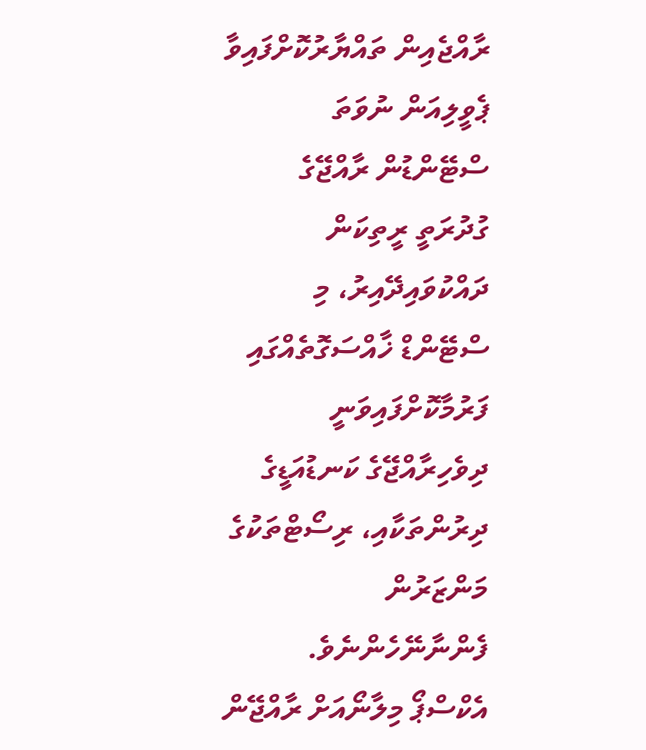ރާއްޖެއިން ތައްޔާރުކޮށްފައިވާ ޕެވީލިއަން ނުވަތަ ސްޓޭންޑުން ރާއްޖޭގެ ގުދުރަތީ ރީތިކަން ދައްކުވައިދޭއިރު، މި ސްޓޭންޑް ޚާއްސަގޮތެއްގައި ފަރުމާކޮށްފައިވަނީ ދިވެހިރާއްޖޭގެ ކަނޑުއަޑީގެ ދިރުންތަކާއި، ރިސޯޓްތަކުގެ މަންޒަރުން ފެންނާނޭހެންނެވެ. އެކްސްޕޯ މިލާނޯއަށް ރާއްޖޭން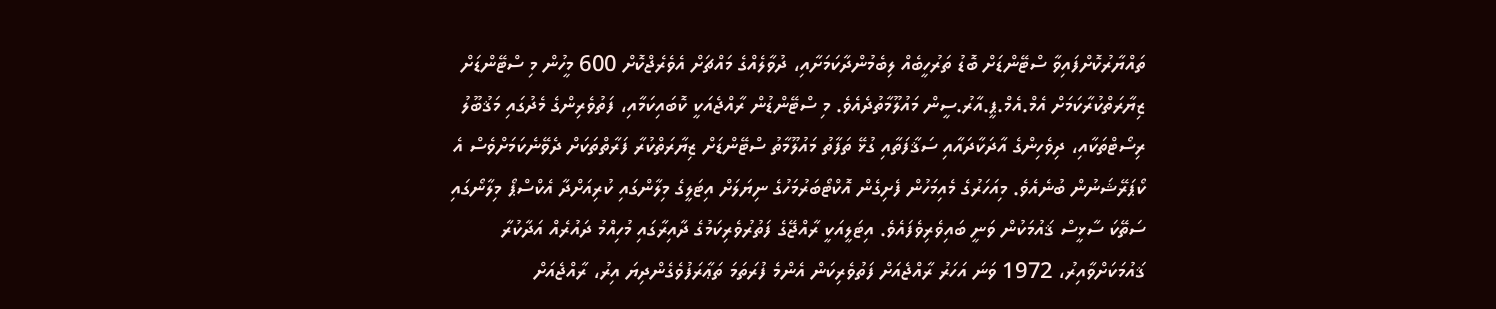ތައްޔާރުކޮށްފައިވާ ސްޓޭންޑަށް ބޮޑު ތަރުހީބެއް ލިބެމުންދާކަމަށާއި، ދުވާލެއްގެ މައްޗަށް އެވެރެޖްކޮށް 600 މީހުން މި ސްޓޭންޑަށް ޒިޔާރަތްކުރާކަމަށް އެމް.އެމް.ޕީ.އާރު.ސީން މައުލޫމާތުދެއެވެ. މި ސްޓޭންޑުން ރާއްޖެއަކީ ކޮބައިކަމާއި، ފަތުވެރިންގެ މެދުގައި މަޤުބޫލު ރިސޯޓްތަކާއި، ދިވެހިންގެ އާދަކާދައާއި ސަޤާފަތާއި ގުޅޭ ތަފާތު މައުލޫމާތު ސްޓޭންޑަށް ޒިޔާރަތްކުރާ ފަރާތްތަކަށް ދެވޭނެކަމަށްވެސް އެ ކޯޕަރޭޝަނުން ބުނެއެވެ. މިއަހަރުގެ މެއިމަހުން ފެށިގެން އޮކްޓޯބަރުމަހުގެ ނިޔަލަށް އިޓަލީގެ މިލާންގައި ކުރިއަށްދާ އެކްސްޕޯ މިލާނޯގައި ސަތޭކަ ސާޅީސް ޤައުމަކުން ވަނީ ބައިވެރިވެފައެވެ. އިޓަލީއަކީ ރާއްޖޭގެ ފަތުރުވެރިކަމުގެ ދާއިރާގައި މުހިއްމު ދައުރެއް އަދާކުރާ ޤައުމަކަށްވާއިރު، 1972 ވަނަ އަހަރު ރާއްޖެއަށް ފަތުވެރިކަން އެންމެ ފުރަތަމަ ތަޢާރަފުވެގެންދިޔަ އިރު، ރާއްޖެއަށް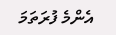އެންމެ ފުރަތަމަ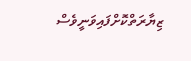ޒިޔާރަތްކޮށްފައިވަނީވެސް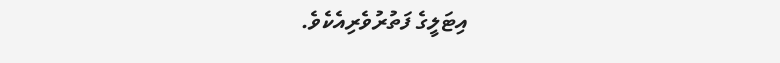އިޓަލީގެ ފަތުރުވެރިއެކެވެ.